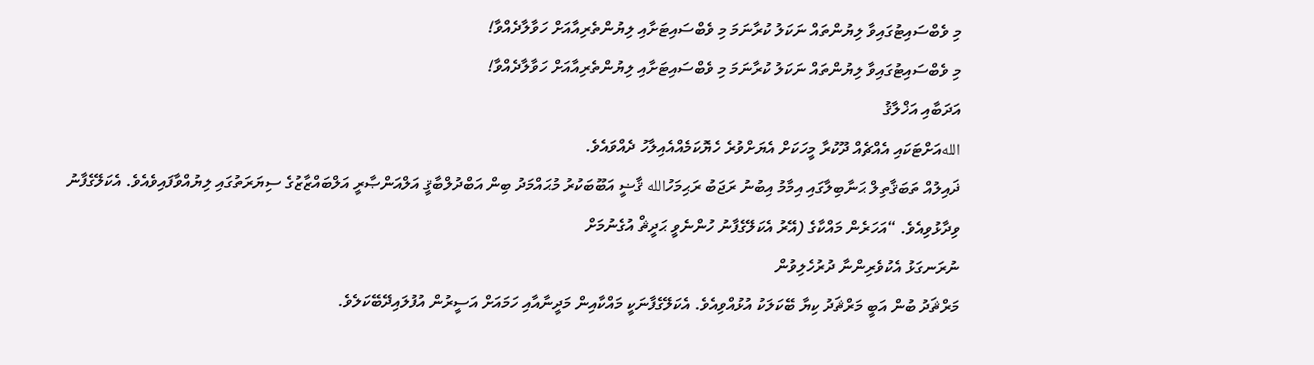މި ވެބްސައިޓުގައިވާ ލިޔުންތައް ނަކަލު ކުރާނަމަ މި ވެބްސައިޓަށާއި ލިޔުންތެރިއާއަށް ހަވާލާދެއްވާ!
މި ވެބްސައިޓުގައިވާ ލިޔުންތައް ނަކަލު ކުރާނަމަ މި ވެބްސައިޓަށާއި ލިޔުންތެރިއާއަށް ހަވާލާދެއްވާ!
އަދަބާއި އަޚްލާޤު
اللهއަށްޓަކައި އެއްޗެއް ދޫކުރާ މީހަކަށް އެޔަށްވުރެ ހެޔޮކަމެއްއެއިލާހު ދެއްވައެވެ.
ޛައިލުއް ތަބަޤާތިލް ޙަނާބިލާގައި އިމާމު އިބުނު ރަޖަބު ރަޙިމަހުالله ޤާޟީ އަބޫބަކުރު މުޙައްމަދު ބިން އަބްދުލްބާޤީ އަލްއަންޞާރީ އަލްބައްޒާޒުގެ ސިޔަރަތުގައި ލިޔުއްވާފައިވެއެވެ. އެކަލޭގެފާނު ވިދާޅުވިއެވެ. “އަހަރެން މައްކާގެ (އޭރު އެކަލޭގެފާނު ހުންނެވީ ޙަދީޘް އުގެނުމަށް
ނުރަނގަޅު އެކުވެރިންނާ ދުރުހެލިވުން
މަރްޘަދު ބުން އަބީ މަރްޘަދު ކިޔާ ބޭކަލަކު އުޅުއްވިއެވެ. އެކަލޭގެފާނަކީ މައްކާއިން މަދީނާއާއި ހަމައަށް އަސީރުން އުފުލައިދޭބޭކަލެވެ.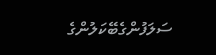ސަލަފުންގެބޭކަލުންގެ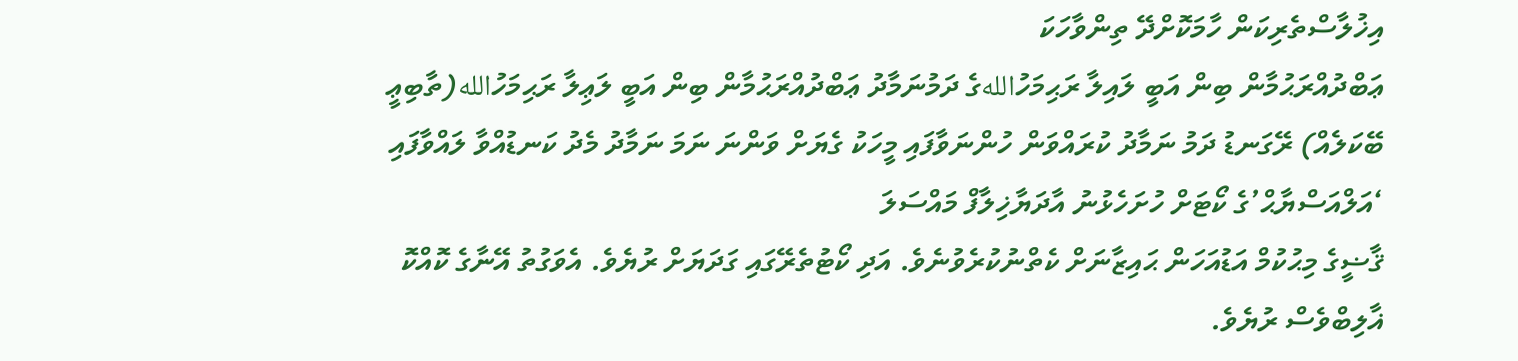އިޚުލާސްތެރިކަން ހާމަކޮށްދޭ ތިންވާހަކަ
ޢަބްދުއްރަޙުމާން ބިން އަބީ ލައިލާ ރަޙިމަހުاللهގެ ދަމުނަމާދު ޢަބްދުއްރަޙުމާން ބިން އަބީ ލަޢިލާ ރަޙިމަހުالله(ތާބިޢީ ބޭކަލެއް) ރޭގަނޑު ދަމު ނަމާދު ކުރައްވަން ހުންނަވާފައި މީހަކު ގެޔަށް ވަންނަ ނަމަ ނަމާދު މެދު ކަނޑުއްވާ ލައްވާފައި
‘އަލްއަސްޔާޙް’ގެ ކޯޓަށް ހުށަހެޅުނު އާދަޔާޚިލާފް މައްސަލަ
ޤާޟީގެ މިޙުކުމް އަޑުއަހަން ޙައިޒާނަށް ކެތްނުކުރެވުނެވެ. އަދި ކޯޓުތެރޭގައި ގަދަޔަށް ރުޔެވެ. އެވަގުތު އޭނާގެ ކޮއްކޮ ޣާލިބްވެސް ރުޔެވެ.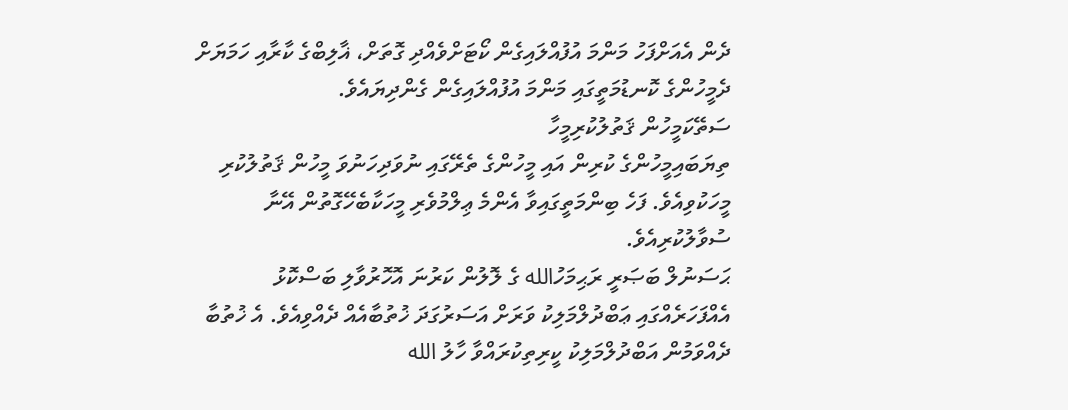ދެން އެއަށްފަހު މަންމަ އުފުއްލައިގެން ކޯޓަށްވެއްދި ގޮތަށް، ޣާލިބްގެ ކާރާއި ހަމަޔަށް ދެމީހުންގެ ކޮނޑުމަތީގައި މަންމަ އުފުއްލައިގެން ގެންދިޔައެވެ.
ސަތޭކަމީހުން ޤަތުލުކުރިމީހާ
ތިޔަބައިމީހުންގެ ކުރިން އައި މީހުންގެ ތެރޭގައި ނުވަދިހަނުވަ މީހުން ޤަތުލުކުރި މީހަކުވިއެވެ. ފަހެ ބިންމަތީގައިވާ އެންމެ ޢިލްމުވެރި މީހަކާބެހޭގޮތުން އޭނާ ސުވާލުކުރިއެވެ.
ޙަސަނުލް ބަޞަރީ ރަޙިމަހުالله ގެ ލޮލުން ކަރުނަ އޮހޮރުވާލި ބަސްކޮޅު
އެއްފަހަރެއްގައި ޢަބްދުލްމަލިކު ވަރަށް އަސަރުގަދަ ޚުތުބާއެއް ދެއްވިއެވެ. އެ ޚުތުބާ ދެއްވަމުން އަބްދުލްމަލިކު ކީރިތިކުރައްވާ ހާލު الله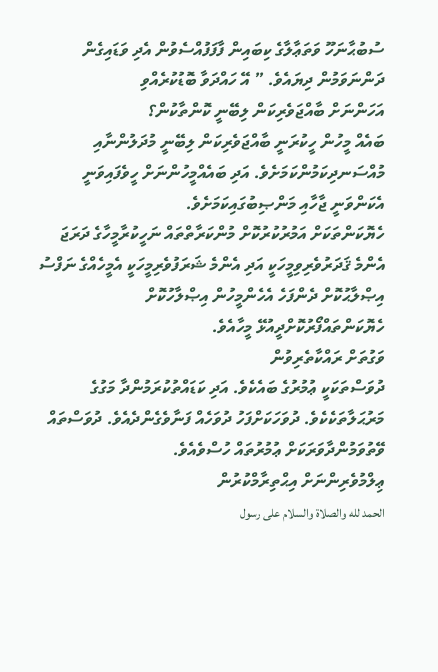ސުބުޙާނަހޫ ވަތަޢާލާގެ ކިބައިން ފާފަފުއްސެވުން އެދި ވަޑައިގެން ދަންނަވަމުން ދިޔައެވެ. ” އޭ ހައްދަވާ ބޮޑުކުރެއްވި
އަހަންނަށް ބާއްޖަވެރިކަން ލިބޭނީ ކޮންތާކުން؟
ބައެއް މީހުން ހީކުރަނީ ބާއްޖަވެރިކަން ލިބޭނީ މުދަލުންނާއި މުއްސަނދިކަމުންކަމަށެވެ. އަދި ބައެއްމީހުންނަށް ހީވެފައިވަނީ އެކަންވަނީ ޖާހާއި މަންޞިބުގައިކަމަށެވެ.
ހެޔޮކަންތަކަށް އަމުރުކުރުކޮށް މުންކަރާތްތައް ނަހީކުރާމީހާގެ ދަރަޖަ
އެންމެ ޤަދަރުވެރިވިމީހަކީ އަދި އެންމެ ޝަރަފުވެރިމީހަކީ އެމީހެއްގެ ނަފްސު އިޞްލާޙުކޮށް ދެންފަހެ އެހެންމީހުން އިޞްލާހުކޮށް ހެޔޮކަންތައްފޯރުކޮށްދީއުޅޭ މީހާއެވެ.
ވަގުތަށް ރައްކާތެރިވުން
ދުވަސްތަކަކީ ޢުމުރުގެ ބައެކެވެ. އަދި ކަޑައްތުކުރަމުންދާ މަގުގެ މަރުޙަލާތަކެކެވެ. ދުވަހަކަށްފަހު ދުވަހެއް ފަނާވެގެންދެއެވެ. ދުވަސްތައް ވޭތުވަމުންދާވަރަކަށް ޢުމުރުތައް ހުސްވެއެވެ.
ޢިލްމުވެރިންނަށް އިޙްތިރާމްކުރުން
الحمد لله والصلاة والسلام على رسول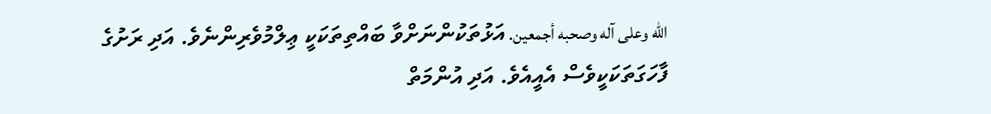الله وعلى آله وصحبه أجمعين. އަޅުތަކުންނަށްވާ ބައްތިތަކަކީ ޢިލްމުވެރިންނެވެ. އަދި ރަށުގެ ފާހަގަތަކަކީވެސް އެއީއެވެ. އަދި އުންމަތް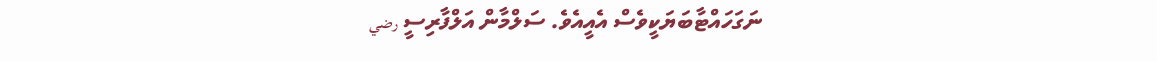ނަގަހައްޓާބަޔަކީވެސް އެއީއެވެ. ސަލްމާން އަލްފާރިސީ رضي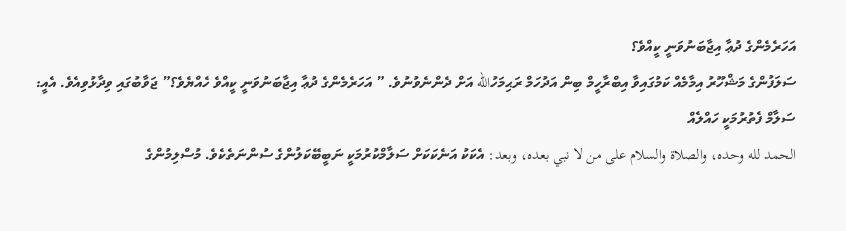އަހަރެމެންގެ ދުޢާ އިޖާބަނުވަނީ ކީއްވެ؟
ސަލަފުންގެ މަޝްހޫރު އިމާމެއް ކަމުގައިވާ އިބްރާހީމް ބިން އަދުހަމް ރަޙިމަހުالله އަށް ދެންނެވުނުވެ. ” އަހަރެމެންގެ ދުޢާ އިޖާބަނުވަނީ ކީއްވެ ހެއްޔެވެ؟” ޖަވާބުގައި ވިދާޅުވިއެވެ. އެއީ:
ސަލާމް ފެތުރުމަކީ ހައްލެއް
الحمد لله وحده، والصلاة والسلام على من لا نبي بعده، وبعد: އެކަކު އަނެކަކަށް ސަލާމްކުރުމަކީ ނަބީބޭކަލުންގެ ސުންނަތެކެވެ. މުސްލިމުންގެ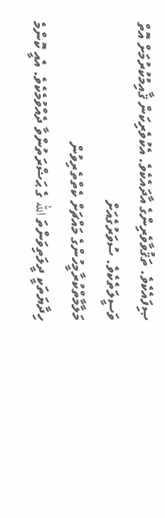ޞިފައެކެވެ. ތަޤުވާވެރިންގެ އާދައެކެވެ. އެކުވެރިކަން ޤާއިމުކުރުމަށް އޮތް ވަސީލަތެކެވެ. ސުވަރުގެއަށް
މަލާމާތްކުރާމީހުންގެ މައްޗަށް ކެތްތެރިވުން
ހިދާޔަތަކީ ދީލަތިވަންތަ الله ގެ ޙަޟްރަތުންވާ ދެއްވުމެކެވެ. އެއީ ކޮންމެ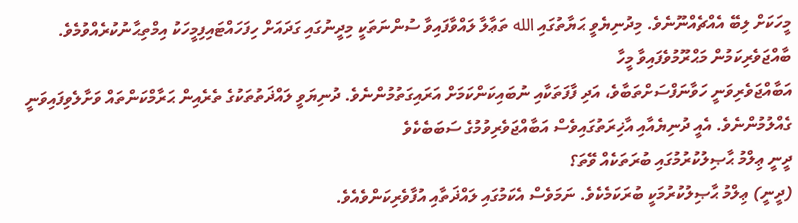މީހަކަށް ލިބޭ އެއްޗެއްނޫނެވެ. މިދުނިޔެވީ ޙަޔާތުގައި الله ތަޢާލާ ލައްވާފައިވާ ސުންނަތަކީ މިދީނުގައި ގަދައަށް ހިފަހައްޓައިފިމީހަކު އިމްތިޙާނުކުރެއްވުމެވެ.
ބާއްޖަވެރިކަމުން މަޙްރޫމުވެފައިވާ މީހާ
އަބާއްޖަވެރިވަނީ ހަވާނަފްސަށްތަބާވެ، އަދި ފާފަތަކާއި ނުބައިކަންކަމަށް އަރައިގަތުމުންނެވެ. ދުނިޔަވީ ލައްޛަތުތަކުގެ ތެރެއިން ޙަރާމްކަންތައް ވަށާލެވިފައިވަނީ ގެއްލުމުންނެވެ. އެއީ ދުނިޔެއާއި އާޚިރަތުގައިވެސް އަބާއްޖަވެރިވުމުގެ ސަބަބެކެވެ
ދީނީ ޢިލްމު ޙާޞިލުކުރުމުގައި ބުރަތަކެއް ވޭތަ؟
(ދީނީ) ޢިލްމު ޙާޞިލުކުރުމަކީ ބުރަކަމެކެވެ. ނަމަވެސް އެކަމުގައި ލައްޛަތާއި އުފާވެރިކަންވެއެވެ.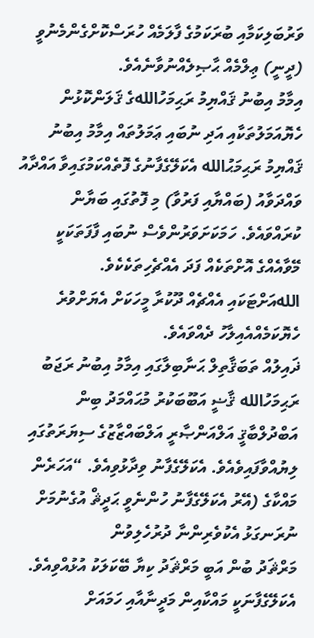ވަރުބަލިކަމާއި ބުރަކަމުގެ ފާލަމެއް ހުރަސްކޮށްގެންމެނުވީ (ދީނީ) ޢިލްމެއް ޙާޞިލެއްނުވާނެއެވެ.
އިމާމު އިބުނު ޤައްޔިމު ރަޙިމަހުاللهގެ ޤަލަންކޮޅުން
ހެޔޮއަމަލުތަކާއި އަދި ނުބައި ޢަމަލުތައް އިމާމު އިބުނު ޤައްޔިމު ރަޙިމަޙުالله އެކަލޭގެފާނުގެ ފޮތެއްކަމުގައިވާ އައްދާއު ވައްދަވާއު (ބައްޔާއި ފަރުވާ) މި ފޮތުގައި ބަޔާން ކުރައްވައެވެ. ހަމަކަށަވަރުންވެސް ނުބައި ފާފަތަކަކީ މޭވާއެއްގެ އޮށްތަކެއް ފަދަ އެއްޗެހިތަކެކެވެ.
اللهއަށްޓަކައި އެއްޗެއް ދޫކުރާ މީހަކަށް އެޔަށްވުރެ ހެޔޮކަމެއްއެއިލާހު ދެއްވައެވެ.
ޛައިލުއް ތަބަޤާތިލް ޙަނާބިލާގައި އިމާމު އިބުނު ރަޖަބު ރަޙިމަހުالله ޤާޟީ އަބޫބަކުރު މުޙައްމަދު ބިން އަބްދުލްބާޤީ އަލްއަންޞާރީ އަލްބައްޒާޒުގެ ސިޔަރަތުގައި ލިޔުއްވާފައިވެއެވެ. އެކަލޭގެފާނު ވިދާޅުވިއެވެ. “އަހަރެން މައްކާގެ (އޭރު އެކަލޭގެފާނު ހުންނެވީ ޙަދީޘް އުގެނުމަށް
ނުރަނގަޅު އެކުވެރިންނާ ދުރުހެލިވުން
މަރްޘަދު ބުން އަބީ މަރްޘަދު ކިޔާ ބޭކަލަކު އުޅުއްވިއެވެ. އެކަލޭގެފާނަކީ މައްކާއިން މަދީނާއާއި ހަމައަށް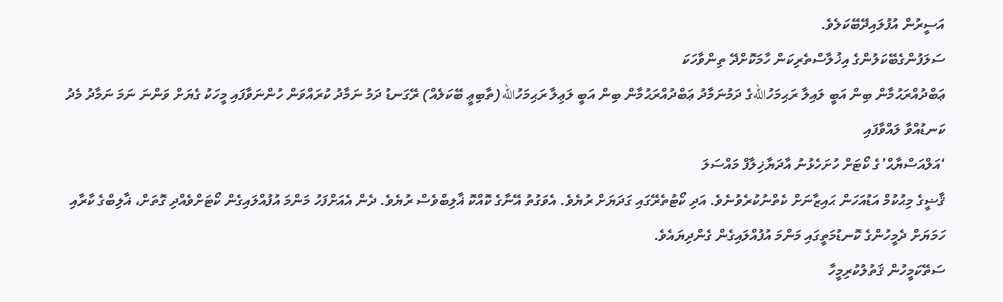އަސީރުން އުފުލައިދޭބޭކަލެވެ.
ސަލަފުންގެބޭކަލުންގެ އިޚުލާސްތެރިކަން ހާމަކޮށްދޭ ތިންވާހަކަ
ޢަބްދުއްރަޙުމާން ބިން އަބީ ލައިލާ ރަޙިމަހުاللهގެ ދަމުނަމާދު ޢަބްދުއްރަޙުމާން ބިން އަބީ ލަޢިލާ ރަޙިމަހުالله(ތާބިޢީ ބޭކަލެއް) ރޭގަނޑު ދަމު ނަމާދު ކުރައްވަން ހުންނަވާފައި މީހަކު ގެޔަށް ވަންނަ ނަމަ ނަމާދު މެދު ކަނޑުއްވާ ލައްވާފައި
‘އަލްއަސްޔާޙް’ގެ ކޯޓަށް ހުށަހެޅުނު އާދަޔާޚިލާފް މައްސަލަ
ޤާޟީގެ މިޙުކުމް އަޑުއަހަން ޙައިޒާނަށް ކެތްނުކުރެވުނެވެ. އަދި ކޯޓުތެރޭގައި ގަދަޔަށް ރުޔެވެ. އެވަގުތު އޭނާގެ ކޮއްކޮ ޣާލިބްވެސް ރުޔެވެ. ދެން އެއަށްފަހު މަންމަ އުފުއްލައިގެން ކޯޓަށްވެއްދި ގޮތަށް، ޣާލިބްގެ ކާރާއި ހަމަޔަށް ދެމީހުންގެ ކޮނޑުމަތީގައި މަންމަ އުފުއްލައިގެން ގެންދިޔައެވެ.
ސަތޭކަމީހުން ޤަތުލުކުރިމީހާ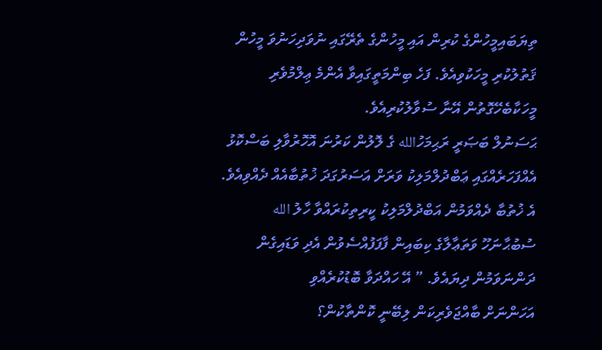ތިޔަބައިމީހުންގެ ކުރިން އައި މީހުންގެ ތެރޭގައި ނުވަދިހަނުވަ މީހުން ޤަތުލުކުރި މީހަކުވިއެވެ. ފަހެ ބިންމަތީގައިވާ އެންމެ ޢިލްމުވެރި މީހަކާބެހޭގޮތުން އޭނާ ސުވާލުކުރިއެވެ.
ޙަސަނުލް ބަޞަރީ ރަޙިމަހުالله ގެ ލޮލުން ކަރުނަ އޮހޮރުވާލި ބަސްކޮޅު
އެއްފަހަރެއްގައި ޢަބްދުލްމަލިކު ވަރަށް އަސަރުގަދަ ޚުތުބާއެއް ދެއްވިއެވެ. އެ ޚުތުބާ ދެއްވަމުން އަބްދުލްމަލިކު ކީރިތިކުރައްވާ ހާލު الله ސުބުޙާނަހޫ ވަތަޢާލާގެ ކިބައިން ފާފަފުއްސެވުން އެދި ވަޑައިގެން ދަންނަވަމުން ދިޔައެވެ. ” އޭ ހައްދަވާ ބޮޑުކުރެއްވި
އަހަންނަށް ބާއްޖަވެރިކަން ލިބޭނީ ކޮންތާކުން؟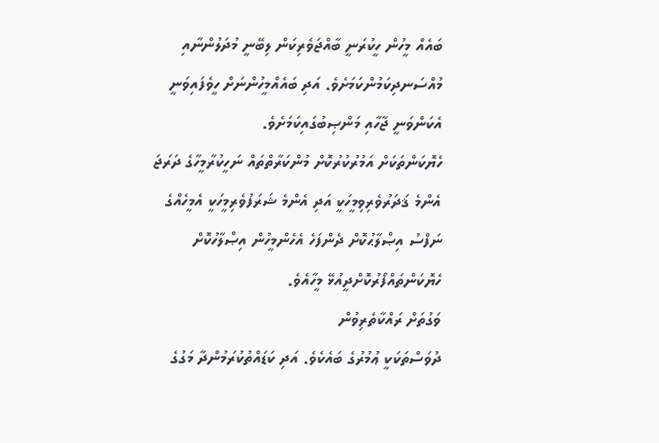ބައެއް މީހުން ހީކުރަނީ ބާއްޖަވެރިކަން ލިބޭނީ މުދަލުންނާއި މުއްސަނދިކަމުންކަމަށެވެ. އަދި ބައެއްމީހުންނަށް ހީވެފައިވަނީ އެކަންވަނީ ޖާހާއި މަންޞިބުގައިކަމަށެވެ.
ހެޔޮކަންތަކަށް އަމުރުކުރުކޮށް މުންކަރާތްތައް ނަހީކުރާމީހާގެ ދަރަޖަ
އެންމެ ޤަދަރުވެރިވިމީހަކީ އަދި އެންމެ ޝަރަފުވެރިމީހަކީ އެމީހެއްގެ ނަފްސު އިޞްލާޙުކޮށް ދެންފަހެ އެހެންމީހުން އިޞްލާހުކޮށް ހެޔޮކަންތައްފޯރުކޮށްދީއުޅޭ މީހާއެވެ.
ވަގުތަށް ރައްކާތެރިވުން
ދުވަސްތަކަކީ ޢުމުރުގެ ބައެކެވެ. އަދި ކަޑައްތުކުރަމުންދާ މަގުގެ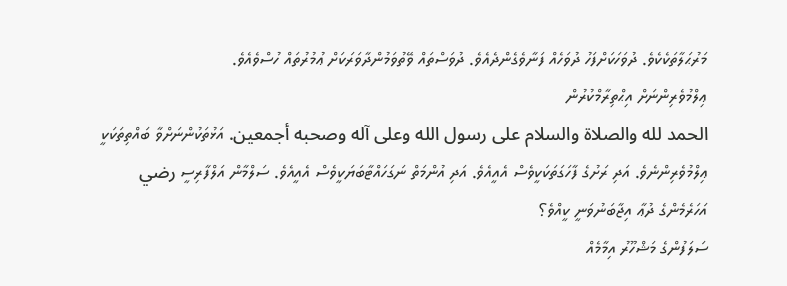މަރުޙަލާތަކެކެވެ. ދުވަހަކަށްފަހު ދުވަހެއް ފަނާވެގެންދެއެވެ. ދުވަސްތައް ވޭތުވަމުންދާވަރަކަށް ޢުމުރުތައް ހުސްވެއެވެ.
ޢިލްމުވެރިންނަށް އިޙްތިރާމްކުރުން
الحمد لله والصلاة والسلام على رسول الله وعلى آله وصحبه أجمعين. އަޅުތަކުންނަށްވާ ބައްތިތަކަކީ ޢިލްމުވެރިންނެވެ. އަދި ރަށުގެ ފާހަގަތަކަކީވެސް އެއީއެވެ. އަދި އުންމަތް ނަގަހައްޓާބަޔަކީވެސް އެއީއެވެ. ސަލްމާން އަލްފާރިސީ رضي
އަހަރެމެންގެ ދުޢާ އިޖާބަނުވަނީ ކީއްވެ؟
ސަލަފުންގެ މަޝްހޫރު އިމާމެއް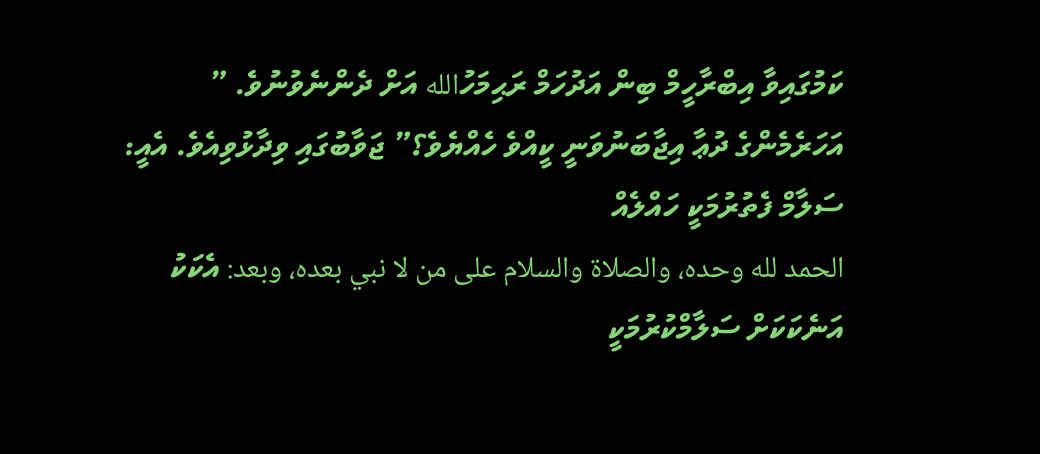ކަމުގައިވާ އިބްރާހީމް ބިން އަދުހަމް ރަޙިމަހުالله އަށް ދެންނެވުނުވެ. ” އަހަރެމެންގެ ދުޢާ އިޖާބަނުވަނީ ކީއްވެ ހެއްޔެވެ؟” ޖަވާބުގައި ވިދާޅުވިއެވެ. އެއީ:
ސަލާމް ފެތުރުމަކީ ހައްލެއް
الحمد لله وحده، والصلاة والسلام على من لا نبي بعده، وبعد: އެކަކު އަނެކަކަށް ސަލާމްކުރުމަކީ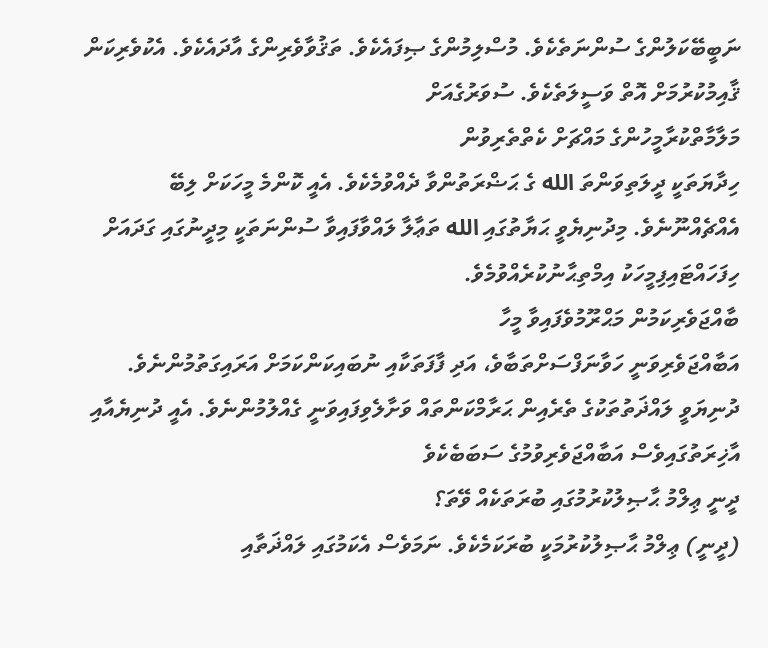ނަބީބޭކަލުންގެ ސުންނަތެކެވެ. މުސްލިމުންގެ ޞިފައެކެވެ. ތަޤުވާވެރިންގެ އާދައެކެވެ. އެކުވެރިކަން ޤާއިމުކުރުމަށް އޮތް ވަސީލަތެކެވެ. ސުވަރުގެއަށް
މަލާމާތްކުރާމީހުންގެ މައްޗަށް ކެތްތެރިވުން
ހިދާޔަތަކީ ދީލަތިވަންތަ الله ގެ ޙަޟްރަތުންވާ ދެއްވުމެކެވެ. އެއީ ކޮންމެ މީހަކަށް ލިބޭ އެއްޗެއްނޫނެވެ. މިދުނިޔެވީ ޙަޔާތުގައި الله ތަޢާލާ ލައްވާފައިވާ ސުންނަތަކީ މިދީނުގައި ގަދައަށް ހިފަހައްޓައިފިމީހަކު އިމްތިޙާނުކުރެއްވުމެވެ.
ބާއްޖަވެރިކަމުން މަޙްރޫމުވެފައިވާ މީހާ
އަބާއްޖަވެރިވަނީ ހަވާނަފްސަށްތަބާވެ، އަދި ފާފަތަކާއި ނުބައިކަންކަމަށް އަރައިގަތުމުންނެވެ. ދުނިޔަވީ ލައްޛަތުތަކުގެ ތެރެއިން ޙަރާމްކަންތައް ވަށާލެވިފައިވަނީ ގެއްލުމުންނެވެ. އެއީ ދުނިޔެއާއި އާޚިރަތުގައިވެސް އަބާއްޖަވެރިވުމުގެ ސަބަބެކެވެ
ދީނީ ޢިލްމު ޙާޞިލުކުރުމުގައި ބުރަތަކެއް ވޭތަ؟
(ދީނީ) ޢިލްމު ޙާޞިލުކުރުމަކީ ބުރަކަމެކެވެ. ނަމަވެސް އެކަމުގައި ލައްޛަތާއި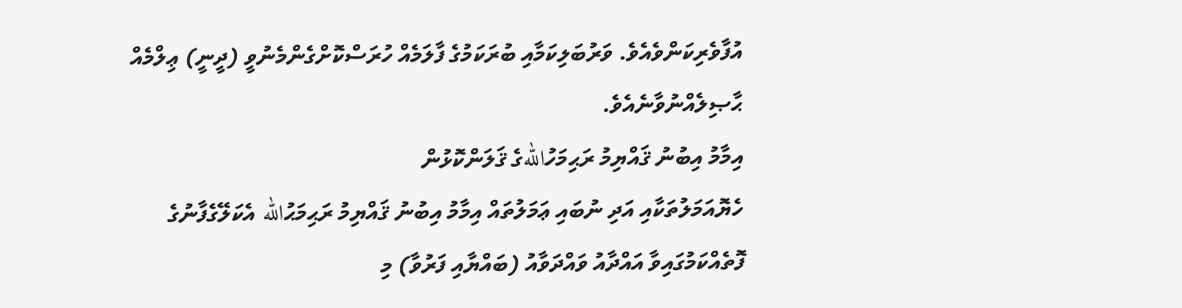އުފާވެރިކަންވެއެވެ. ވަރުބަލިކަމާއި ބުރަކަމުގެ ފާލަމެއް ހުރަސްކޮށްގެންމެނުވީ (ދީނީ) ޢިލްމެއް ޙާޞިލެއްނުވާނެއެވެ.
އިމާމު އިބުނު ޤައްޔިމު ރަޙިމަހުاللهގެ ޤަލަންކޮޅުން
ހެޔޮއަމަލުތަކާއި އަދި ނުބައި ޢަމަލުތައް އިމާމު އިބުނު ޤައްޔިމު ރަޙިމަޙުالله އެކަލޭގެފާނުގެ ފޮތެއްކަމުގައިވާ އައްދާއު ވައްދަވާއު (ބައްޔާއި ފަރުވާ) މި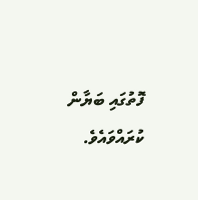ފޮތުގައި ބަޔާން ކުރައްވައެވެ.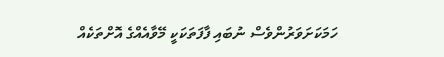ހަމަކަށަވަރުންވެސް ނުބައި ފާފަތަކަކީ މޭވާއެއްގެ އޮށްތަކެއް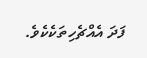ފަދަ އެއްޗެހިތަކެކެވެ.